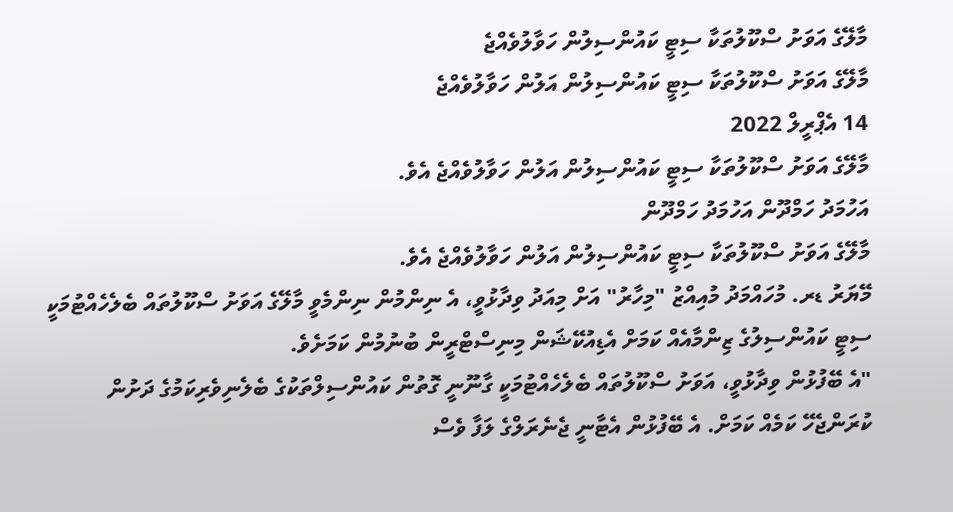މާލޭގެ އަވަށު ސްކޫލުތަކާ ސިޓީ ކައުންސިލުން ހަވާލުވެއްޖެ
މާލޭގެ އަވަށު ސްކޫލުތަކާ ސިޓީ ކައުންސިލުން އަލުން ހަވާލުވެއްޖެ
14 އެޕްރީލް 2022
މާލޭގެ އަވަށު ސްކޫލުތަކާ ސިޓީ ކައުންސިލުން އަލުން ހަވާލުވެއްޖެ އެވެ.
އަހުމަދު ހަމްދޫން އަހުމަދު ހަމްދޫން
މާލޭގެ އަވަށު ސްކޫލުތަކާ ސިޓީ ކައުންސިލުން އަލުން ހަވާލުވެއްޖެ އެވެ.
މޭޔަރު ޑރ. މުހައްމަދު މުއިއްޒު "މިހާރު" އަށް މިއަދު ވިދާޅުވީ، އެ ނިންމުން ނިންމެވީ މާލޭގެ އަވަށު ސްކޫލުތައް ބެލެހެއްޓުމަކީ ސިޓީ ކައުންސިލުގެ ޒިންމާއެއް ކަމަށް އެޑިއުކޭޝަން މިނިސްޓްރީން ބުނުމުން ކަމަށެވެ.
"އެ ބޭފުޅުން ވިދާޅުވީ، އަވަށު ސްކޫލުތައް ބެލެހެއްޓުމަކީ ގާނޫނީ ގޮތުން ކައުންސިލްތަކުގެ ބެލެނިވެރިކަމުގެ ދަށުން ކުރަންޖެހޭ ކަމެއް ކަމަށް. އެ ބޭފުޅުން އެޓާނީ ޖެނެރަލްގެ ލަފާ ވެސް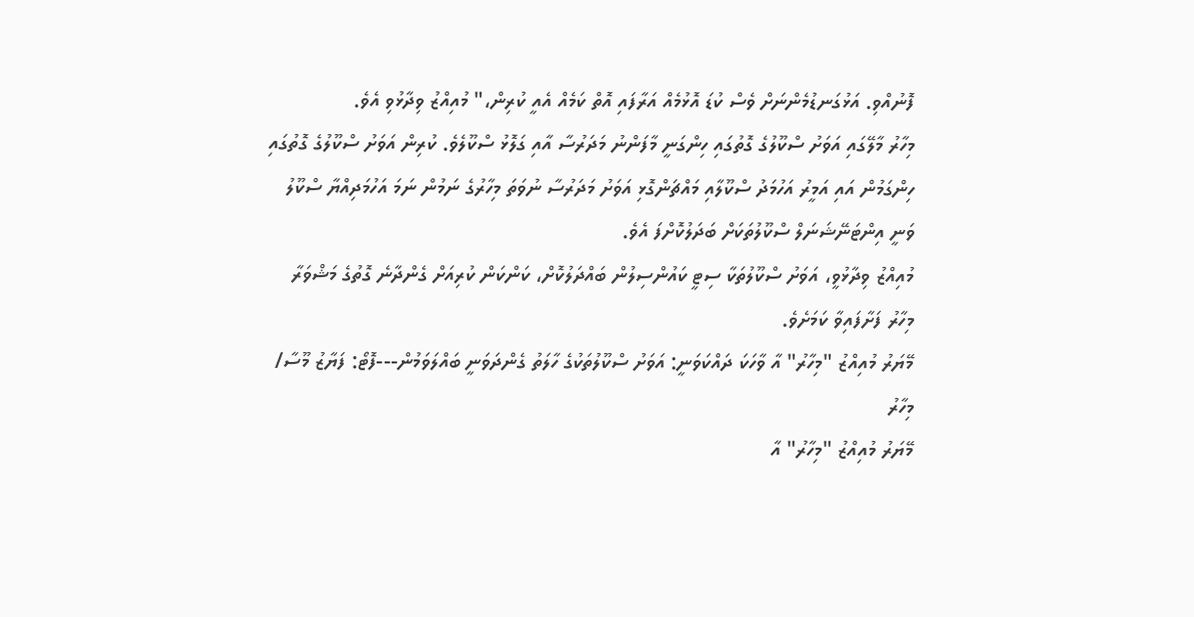ފޮނުއްވި. އަޅުގަނޑުމެންނަށް ވެސް ކުޑަ އޮޅުމެއް އަރާފައި އޮތް ކަމެއް އެއީ ކުރިން،" މުއިއްޒު ވިދާޅުވި އެވެ.
މިހާރު މާލޭގައި އަވަށު ސްކޫލުގެ ގޮތުގައި ހިންގަނީ މާފަންނު މަދަރުސާ އާއި ގަލޮޅު ސްކޫލެވެ. ކުރިން އަވަށު ސްކޫލުގެ ގޮތުގައި ހިންގަމުން އައި އަމީރު އަހުމަދު ސްކޫލާއި މައްޗަންގޮޅި އަވަށު މަދަރުސާ ނުވަތަ މިހާރުގެ ނަމުން ނަމަ އަހުމަދިއްޔާ ސްކޫލު ވަނީ އިންޓަނޭޝަނަލް ސްކޫލުތަކަށް ބަދަލުކޮށްފަ އެވެ.
މުއިއްޒު ވިދާޅުވީ، އަވަށު ސްކޫލުތަކާ ސިޓީ ކައުންސިލުން ބައްދަލުކޮށް، ކަންކަން ކުރިއަށް ގެންދާނެ ގޮތުގެ މަޝްވަރާ މިހާރު ފަށާފައިވާ ކަމަށެވެ.
މޭޔަރު މުއިއްޒު "މިހާރު" އާ ވާހަކަ ދައްކަވަނީ: އަވަށު ސްކޫލުތަކުގެ ހާލަތު ގެންދަވަނީ ބައްލަވަމުން---ފޮޓޯ: ފަޔާޒު މޫސާ/ މިހާރު
މޭޔަރު މުއިއްޒު "މިހާރު" އާ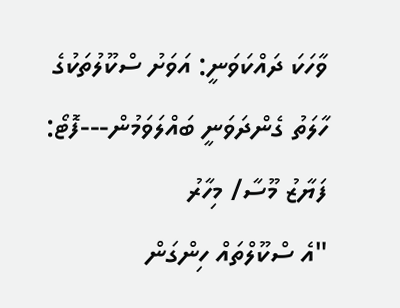ވާހަކަ ދައްކަވަނީ: އަވަށު ސްކޫލުތަކުގެ ހާލަތު ގެންދަވަނީ ބައްލަވަމުން---ފޮޓޯ: ފަޔާޒު މޫސާ/ މިހާރު
"އެ ސްކޫލްތައް ހިންގަން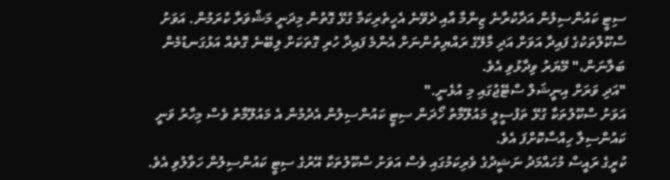ސިޓީ ކައުންސިލުން އަދާކުރާނެ ޒިންމާ އާއި ދެވޭނެ އެހީތެރިކަމާ ގުޅޭ ގޮތުން މިދަނީ މަޝްވަރާ ކުރަމުން. އަވަށު ސްކޫލްތަކުގެ ފައިދާ އަވަށް އަދި މާލޭގެ ރައްޔިތުންނަށް އެންމެ ފައިދާ ހުރި ގޮތަކަށް ލިބޭނެ ގޮތެއް އަޅުގަނޑުމެން ބަލާނަން،" މޭޔަރު ވިދާޅުވި އެވެ.
"އަދި ވަރަށް އިނީޝަލް ސްޓޭޖުގައި މި އުޅެނީ."
އަވަށު ސްކޫލުތަކާ ގުޅޭ ތަފުސީލީ މައުލޫމާތު ހޯދަން ސިޓީ ކައުންސިލުން އެދުމުން އެ މައުލޫމާތު ވެސް މިހާރު ވަނީ ކައުންސިލާ ހިއްސާކޮށްފަ އެވެ.
ކުރީގެ ރައީސް މުހައްމަދު ނަޝީދުގެ ވެރިކަމުގައި ވެސް އަވަށު ސްކޫލުތަކާ އޭރުގެ ސިޓީ ކައުންސިލުން ހަވާލުވި އެވެ.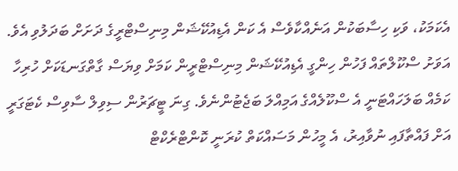އެކަމަކު، ވަކި ހިސާބަކުން އަނެއްކާވެސް އެ ކަން އެޑިއުކޭޝަން މިނިސްޓްރީގެ ދަށަށް ބަދަލުވި އެވެ.
އަވަށު ސްކޫލްތައް ފަހުން ހިންގީ އެޑިއުކޭޝަން މިނިސްޓްރީން ކަމަށް ވިޔަސް ގާތްގަނޑަކަށް ހުރިހާ ކަމެއް ބަލަހައްޓަނީ އެ ސްކޫލެއްގެ އަމިއްލަ ބަޖެޓުންނެވެ. ގިނަ ޓީޗަރުން ސިވިލް ސާވިސް ކެޓަގަރީ އަށް ފައްތާފައި ނުވާއިރު، އެ މީހުން މަސައްކަތް ކުރަނީ ކޮންޓްރެކްޓް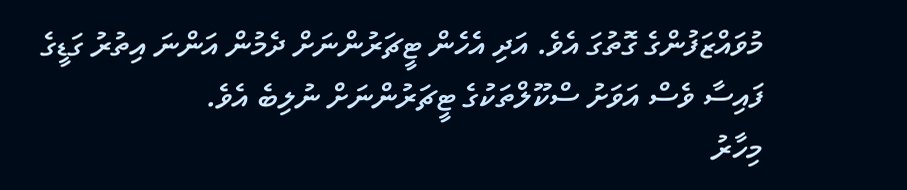މުވައްޒަފުންގެ ގޮތުގަ އެވެ. އަދި އެހެން ޓީޗަރުންނަށް ދެމުން އަންނަ އިތުރު ގަޑީގެ ފައިސާ ވެސް އަވަށު ސްކޫލްތަކުގެ ޓީޗަރުންނަށް ނުލިބެ އެވެ.
މިހާރު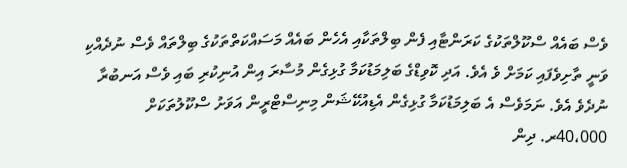ވެސް ބައެއް ސްކޫލްތަކުގެ ކަރަންޓާއި ފެން ބިލްތަކާއި އެހެން ބައެއް މަސައްކަތްތަކުގެ ބިލްތައް ވެސް ނުދެއްކި ވަނީ ތާށިވެފައި ކަމަށް ވެ އެވެ. އަދި ކޮވިޑްގެ ބަލިމަޑުކަމާ ގުޅިގެން މުސާރަ އިން އުނިކުރި ބައި ވެސް އަނބުރާ ނުދެވެ އެވެ. ނަމަވެސް އެ ބަލިމަޑުކަމާ ގުޅިގެން އެޑިއުކޭޝަން މިނިސްޓްރީން އަވަށު ސްކޫލުތަކަށް 40،000ރ. ދިން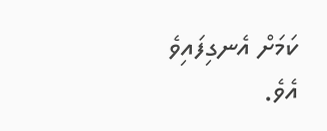ކަމަށް އެނގިފައިވެ އެވެ.